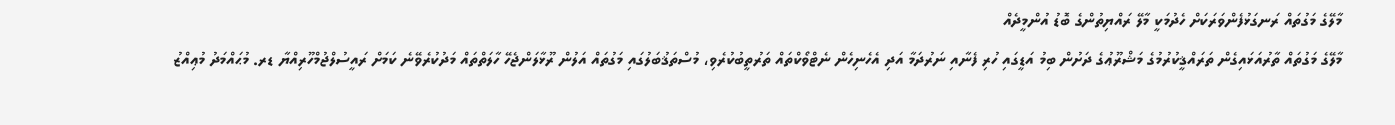މާލޭގެ މަގުތައް ރަނގަޅުފެންވަރަކަށް ހެދުމަކީ މާލޭ ރައްޔިތުންގެ ބޮޑު އުންމީދެއް
މާލޭގެ މަގުތައް ތާރުއަޅައިގެން ތަރައްޤީކުރުމުގެ މަޝްރޫޢުގެ ދަށުން ބިމު އަޑީގައި ހުރި ފެނާއި ނަރުދަމާ އަދި އެހެނިހެން ނެޓްވޯކްތައް ތަރުތީބުކުރެވި، މުސްތަޤުބަލުގައި މަގުތައް އަލުން ރޫޅާލަންޖެހޭ ހާލަތްތައް މަދުކުރެވޭނެ ކަމަށް ރައީސުލްޖުމްހޫރިއްޔާ ޑރ. މުޙައްމަދު މުޢިއްޒު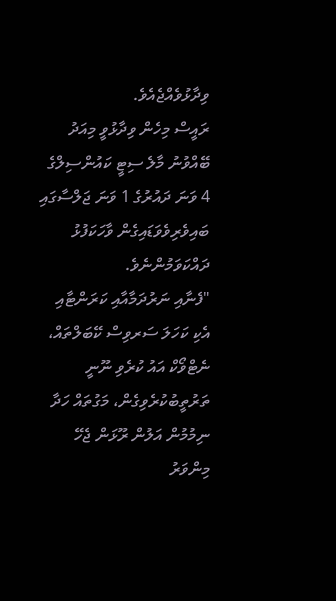ވިދާޅުވެއްޖެއެވެ.
ރައީސް މިހެން ވިދާޅުވީ މިއަދު ބޭއްވުނު މާލެ ސިޓީ ކައުންސިލްގެ 4 ވަނަ ދައުރުގެ 1 ވަނަ ޖަލްސާގައި ބައިވެރިވެވަޑައިގެން ވާހަކަފުޅު ދައްކަވަމުންނެވެ.
"ފެނާއި ނަރުދަމާއާއި ކަރަންޓާއި އެކި ކަހަލަ ސަރވިސް ކޭބަލްތައް، ނެޓްވޯކް އައު ކުރެވި ނޫނީ ތަރުތީބުކުރެވިގެން، މަގުތައް ހަދާ ނިމުމުން އަލުން ރޫޅަން ޖެހޭ މިންވަރު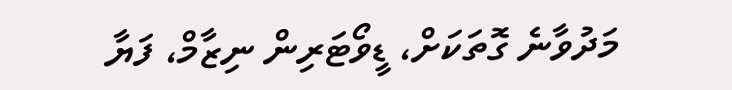މަދުވާނެ ގޮތަކަށް، ޑީވޯޓަރިން ނިޒާމް، ފަޔާ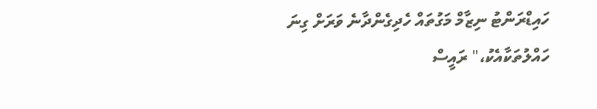ހައިޑްރަންޓު ނިޒާމް މަގުތައް ހެދިގެންދާނެ ވަރަށް ގިނަ ހައްލުތަކާއެކު،" ރައީސް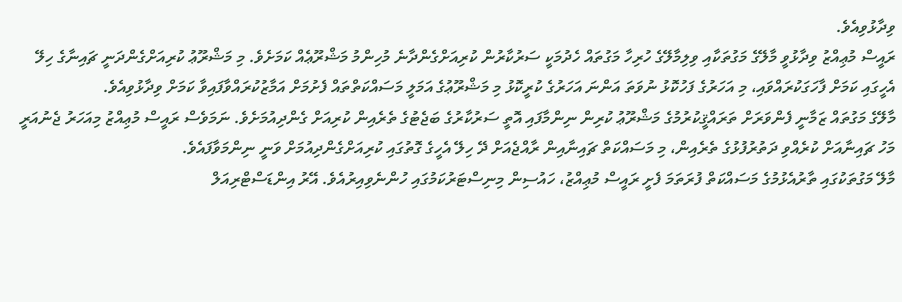ވިދާޅުވިއެވެ.
ރައީސް މުޢިއްޒު ވިދާޅުވީ މާލޭގެ މަގުތަކާއި ވިލިމާލޭގެ ހުރިހާ މަގުތައް ހެދުމަކީ ސަރުކާރުން ކުރިއަށްގެންދާނެ މުހިންމު މަޝްރޫޢެއް ކަމަށެވެ. މި މަޝްރޫޢު ކުރިއަށްގެންދަނީ ޗައިނާގެ ހިލޭ އެހީގައި ކަމަށް ފާހަގަކުރައްވައި، މި އަހަރުގެ ފަހުކޮޅު ނުވަތަ އަންނަ އަހަރުގެ ކުރީކޮޅު މި މަޝްރޫޢުގެ އަމަލީ މަސައްކަތްތައް ފެށުމަށް އަމާޒުކުރައްވާފައިވާ ކަމަށް ވިދާޅުވިއެވެ.
މާލޭގެ މަގުތައް ޒަމާނީ ފެންވަރަށް ތަރައްޤީކުރުމުގެ މަޝްރޫޢު ކުރިން ނިންމާފައި އޮތީ ސަރުކާރުގެ ބަޖެޓުގެ ތެރެއިން ކުރިއަށް ގެންދިއުމަށެވެ. ނަމަވެސް ރައީސް މުޢިއްޒު މިއަހަރު ޖެނުއަރީ މަހު ޗައިނާއަށް ކުރެއްވި ދަތުރުފުޅުގެ ތެރެއިން، މި މަސައްކަތް ޗައިނާއިން ރާއްޖެއަށް ދޭ ހިލޭ އެހީގެ ގޮތުގައި ކުރިއަށްގެންދިއުމަށް ވަނީ ނިންމަވާފައެވެ.
މާލޭ މަގުތަކުގައި ތާރުއެޅުމުގެ މަސައްކަތް ފުރަތަމަ ފެށީ ރައީސް މުޢިއްޒު، ހައުސިން މިނިސްޓަރުކަމުގައި ހުންނެވިއިރުއެވެ. އޭރު އިންޑަސްޓްރިއަލް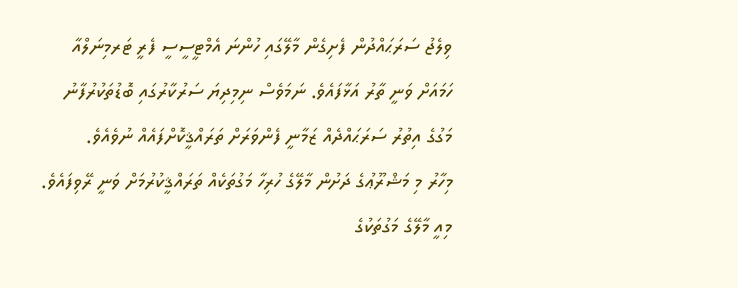ވިލެޖު ސަރަޙައްދުން ފެށިގެން މާލޭގައި ހުންނަ އެމްޓީސީސީ ފެރީ ޓަރމިނަލްއާ ހަމައަށް ވަނީ ތާރު އަޅާފައެވެ. ނަމަވެސް ނިމިދިޔަ ސަރުކާރުގައި ބޮޑުތަކުރުފާނު މަގުގެ އިތުރު ސަރަޙައްދެއް ޒަމާނީ ފެންވަރަށް ތަރައްޤީކޮށްފައެއް ނުވެއެވެ.
މިހާރު މި މަޝްރޫޢުގެ ދަށުން މާލޭގެ ހުރިހާ މަގުތަކެއް ތަރައްޤީކުރުމަށް ވަނީ ރޭވިފައެވެ. މިއީ މާލޭގެ މަގުތަކުގެ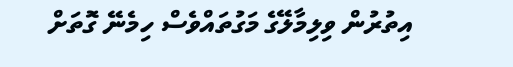އިތުރުން ވިލިމާލޭގެ މަގުތައްވެސް ހިމެނޭ ގޮތަށް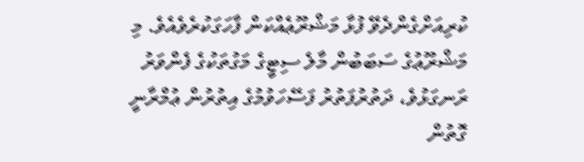ކުރިއަށްގެންދެވޭ ފުޅާ މަޝްރޫޢެއްކަން ފާހަގަކުރެވެއެވެ. މި މަޝްރޫޢުގެ ސަބަބުން މާލެ ސިޓީގެ މަގުތަކުގެ ފެންވަރު ރަނގަޅުވެ، ދަތުރުފަތުރު ފަސޭހަވުމުގެ އިތުރުން ޢުމްރާނީ ގޮތުން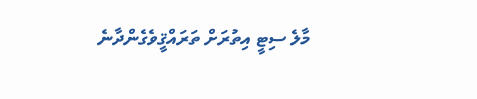މާލެ ސިޓީ އިތުރަށް ތަރައްޤީވެގެންދާނެ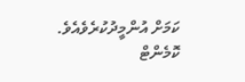ކަމަށް އުންމީދުކުރެވެއެވެ.
ކޮމެންޓް